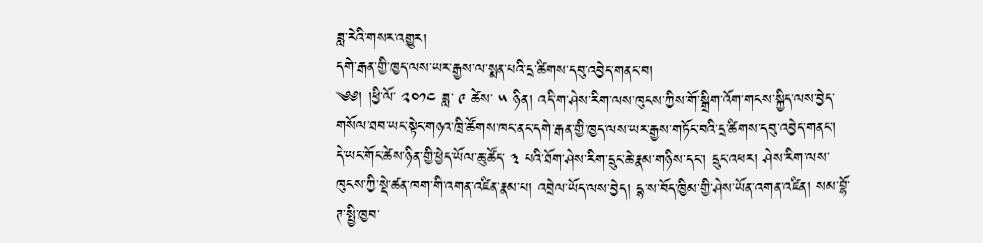ཟླ་རེའི་གསར་འགྱུར།
དགེ་རྒན་གྱི་ཁྱད་ལས་ཡར་རྒྱས་ལ་སྨན་པའི་དྲ་ཚིགས་དབུ་འབྱེད་གནང་བ།
༄༅། །ཕྱི་ལོ་ ༢༠༡༤ ཟླ་ ༩ ཚེས་ ༥ ཉིན། འདི་ག་ཤེས་རིག་ལས་ཁུངས་ཀྱིས་གོ་སྒྲིག་འོག་གངས་སྐྱིད་ལས་བྱེད་གསོལ་ཐབ་ཡང་སྟེང་གཉའ་ཁྲི་ཚོགས་ཁང་ནང་དགེ་རྒན་གྱི་ཁྱད་ལས་ཡར་རྒྱས་གཏོང་བའི་དྲ་ཚིགས་དབུ་འབྱེད་གནང་།
དེ་ཡང་གོང་ཚེས་ཉིན་གྱི་ཕྱེད་ཡོལ་ཆུ་ཚོད་ ༣ པའི་ཐོག་ཤེས་རིག་དྲུང་ཆེ་རྣམ་གཉིས་དང་། དྲུང་འཕར། ཤེས་རིག་ལས་ཁུངས་ཀྱི་སྡེ་ཚན་ཁག་གི་འགན་འཛིན་རྣམ་པ། འབྲེལ་ཡོད་ལས་བྱེད། དྷ་ས་བོད་ཁྱིམ་གྱི་ཤེས་ཡོན་འགན་འཛིན། སམ་བྷོ་ཊ་སྤྱི་ཁྱབ་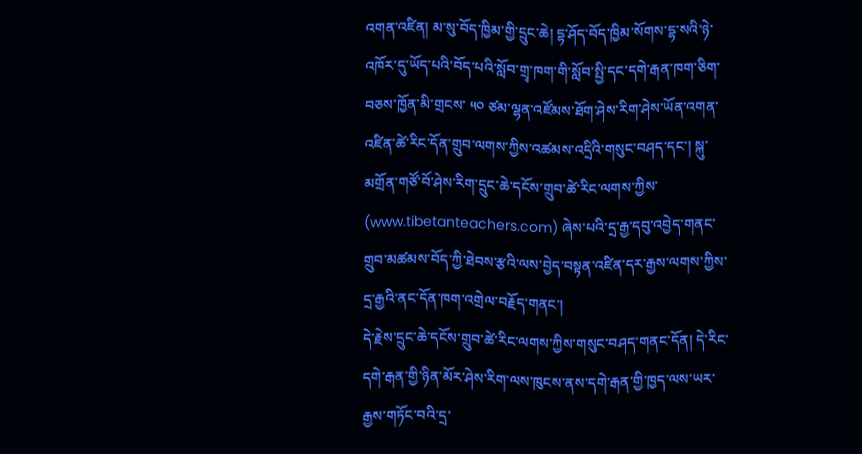འགན་འཛིན། མ་སུ་བོད་ཁྱིམ་གྱི་དྲུང་ཆེ། དྷ་ཤོད་བོད་ཁྱིམ་སོགས་དྷ་སའི་ཉེ་འཁོར་དུ་ཡོད་པའི་བོད་པའི་སློབ་གྲྭ་ཁག་གི་སློབ་སྤྱི་དང་དགེ་རྒན་ཁག་ཅིག་བཅས་ཁྱོན་མི་གྲངས་ ༥༠ ཙམ་ལྷན་འཛོམས་ཐོག་ཤེས་རིག་ཤེས་ཡོན་འགན་འཛིན་ཚེ་རིང་དོན་གྲུབ་ལགས་ཀྱིས་འཚམས་འདྲིའི་གསུང་བཤད་དང་། སྐུ་མགྲོན་གཙོ་བོ་ཤེས་རིག་དྲུང་ཆེ་དངོས་གྲུབ་ཚེ་རིང་ལགས་ཀྱིས་ (www.tibetanteachers.com) ཞེས་པའི་དྲ་རྒྱ་དབུ་འབྱེད་གནང་གྲུབ་མཚམས་བོད་ཀྱི་ཐེབས་རྩའི་ལས་བྱེད་བསྟན་འཛིན་དར་རྒྱས་ལགས་ཀྱིས་དྲ་རྒྱའི་ནང་དོན་ཁག་འགྲེལ་བརྗོད་གནང་།
དེ་རྗེས་དྲུང་ཆེ་དངོས་གྲུབ་ཚེ་རིང་ལགས་ཀྱིས་གསུང་བཤད་གནང་དོན། དེ་རིང་དགེ་རྒན་གྱི་ཉིན་མོར་ཤེས་རིག་ལས་ཁུངས་ནས་དགེ་རྒན་གྱི་ཁྱད་ལས་ཡར་རྒྱས་གཏོང་བའི་དྲ་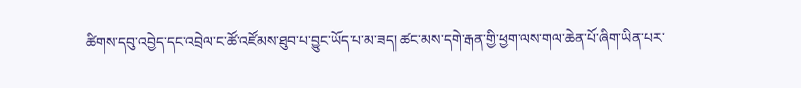ཚིགས་དབུ་འབྱེད་དང་འབྲེལ་ང་ཚོ་འཛོམས་ཐུབ་པ་བྱུང་ཡོད་པ་མ་ཟད། ཚང་མས་དགེ་རྒན་གྱི་ཕྱག་ལས་གལ་ཆེན་པོ་ཞིག་ཡིན་པར་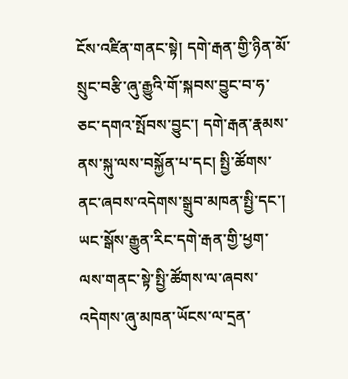ངོས་འཛིན་གནང་སྟེ། དགེ་རྒན་གྱི་ཉིན་མོ་སྲུང་བརྩི་ཞུ་རྒྱུའི་གོ་སྐབས་བྱུང་བ་ཧ་ཅང་དགའ་སྤོབས་བྱུང་། དགེ་རྒན་རྣམས་ནས་སྐུ་ལས་བསྐྱོན་པ་དང། སྤྱི་ཚོགས་ནང་ཞབས་འདེགས་སྒྲུབ་མཁན་སྤྱི་དང་། ཡང་སྒོས་རྒྱུན་རིང་དགེ་རྒན་གྱི་ཕྱག་ལས་གནང་སྟེ་སྤྱི་ཚོགས་ལ་ཞབས་འདེགས་ཞུ་མཁན་ཡོངས་ལ་དྲན་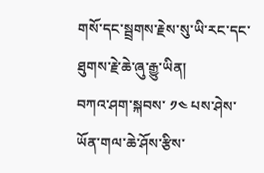གསོ་དང་སྦྲགས་རྗེས་སུ་ཡི་རང་དང་ཐུགས་རྗེ་ཆེ་ཞུ་རྒྱུ་ཡིན།
བཀའ་ཤག་སྐབས་ ༡༤ པས་ཤེས་ཡོན་གལ་ཆེ་ཤོས་རྩིས་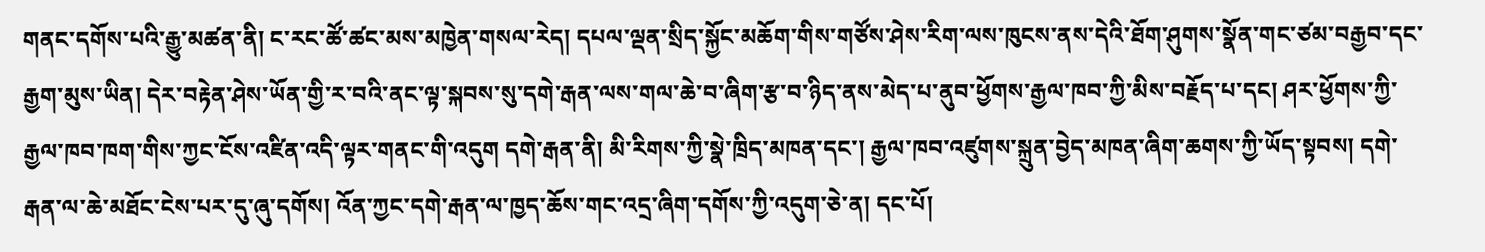གནང་དགོས་པའི་རྒྱུ་མཚན་ནི། ང་རང་ཚོ་ཚང་མས་མཁྱེན་གསལ་རེད། དཔལ་ལྡན་སྲིད་སྐྱོང་མཆོག་གིས་གཙོས་ཤེས་རིག་ལས་ཁུངས་ནས་དེའི་ཐོག་ཤུགས་སྣོན་གང་ཙམ་བརྒྱབ་དང་རྒྱག་མུས་ཡིན། དེར་བརྟེན་ཤེས་ཡོན་གྱི་ར་བའི་ནང་ལྟ་སྐབས་སུ་དགེ་རྒན་ལས་གལ་ཆེ་བ་ཞིག་རྩ་བ་ཉིད་ནས་མེད་པ་ནུབ་ཕྱོགས་རྒྱལ་ཁབ་ཀྱི་མིས་བརྗོད་པ་དང། ཤར་ཕྱོགས་ཀྱི་རྒྱལ་ཁབ་ཁག་གིས་ཀྱང་ངོས་འཛིན་འདི་ལྟར་གནང་གི་འདུག དགེ་རྒན་ནི། མི་རིགས་ཀྱི་སྣེ་ཁྲིད་མཁན་དང་། རྒྱལ་ཁབ་འཛུགས་སྐྲུན་བྱེད་མཁན་ཞིག་ཆགས་ཀྱི་ཡོད་སྟབས། དགེ་རྒན་ལ་ཆེ་མཐོང་ངེས་པར་དུ་ཞུ་དགོས། འོན་ཀྱང་དགེ་རྒན་ལ་ཁྱད་ཆོས་གང་འདྲ་ཞིག་དགོས་ཀྱི་འདུག་ཅེ་ན། དང་པོ།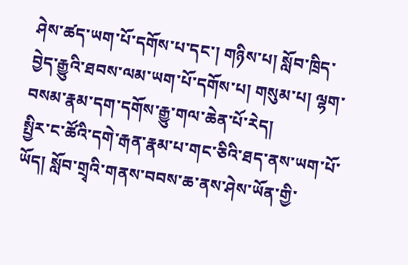ཤེས་ཚད་ཡག་པོ་དགོས་པ་དང་། གཉིས་པ། སློབ་ཁྲིད་བྱེད་རྒྱུའི་ཐབས་ལམ་ཡག་པོ་དགོས་པ། གསུམ་པ། ལྷག་བསམ་རྣམ་དག་དགོས་རྒྱུ་གལ་ཆེན་པོ་རེད།
སྤྱིར་ང་ཚོའི་དགེ་རྒན་རྣམ་པ་གང་ཅིའི་ཐད་ནས་ཡག་པོ་ཡོད། སློབ་གྲྭའི་གནས་བབས་ཆ་ནས་ཤེས་ཡོན་གྱི་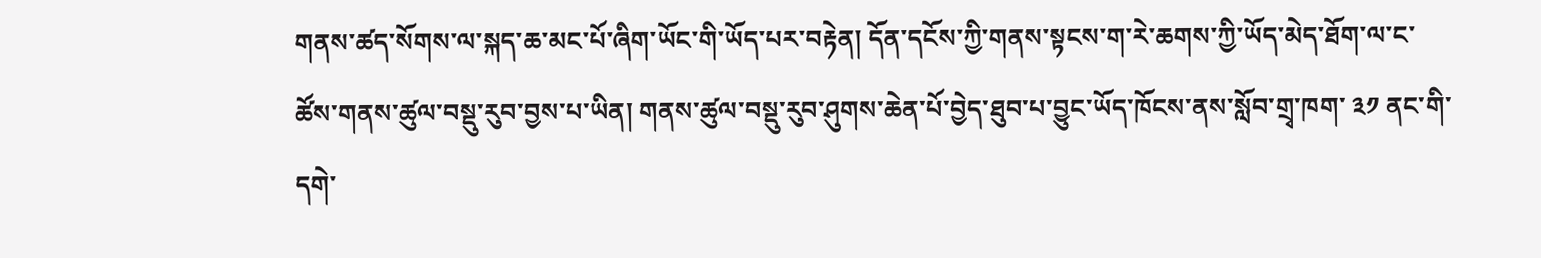གནས་ཚད་སོགས་ལ་སྐད་ཆ་མང་པོ་ཞིག་ཡོང་གི་ཡོད་པར་བརྟེན། དོན་དངོས་ཀྱི་གནས་སྟངས་ག་རེ་ཆགས་ཀྱི་ཡོད་མེད་ཐོག་ལ་ང་ཚོས་གནས་ཚུལ་བསྡུ་རུབ་བྱས་པ་ཡིན། གནས་ཚུལ་བསྡུ་རུབ་ཤུགས་ཆེན་པོ་བྱེད་ཐུབ་པ་བྱུང་ཡོད་ཁོངས་ནས་སློབ་གྲྭ་ཁག་ ༣༡ ནང་གི་དགེ་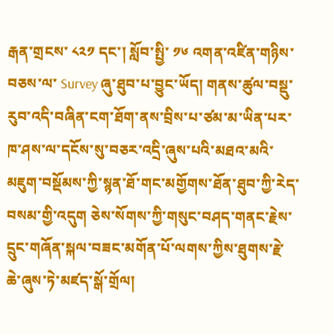རྒན་གྲངས་ ༨༢༡ དང་། སློབ་སྤྱི་ ༡༦ འགན་འཛིན་གཉིས་བཅས་ལ་ Survey ཞུ་ཐུབ་པ་བྱུང་ཡོད། གནས་ཚུལ་བསྡུ་རུབ་འདི་བཞིན་ངག་ཐོག་ནས་བྲིས་པ་ཙམ་མ་ཡིན་པར་ཁ་ཤས་ལ་དངོས་སུ་བཅར་འདྲི་ཞུས་པའི་མཐའ་མའི་མཇུག་བསྡོམས་ཀྱི་སྙན་ཐོ་གང་མགྱོགས་ཐོན་ཐུབ་ཀྱི་རེད་བསམ་གྱི་འདུག ཅེས་སོགས་ཀྱི་གསུང་བཤད་གནང་རྗེས་དྲུང་གཞོན་སྐལ་བཟང་མགོན་པོ་ལགས་ཀྱིས་ཐུགས་རྗེ་ཆེ་ཞུས་ཏེ་མཛད་སྒོ་གྲོལ།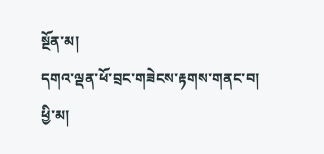སྔོན་མ།
དགའ་ལྡན་ཕོ་བྲང་གཟེངས་རྟགས་གནང་བ།
ཕྱི་མ།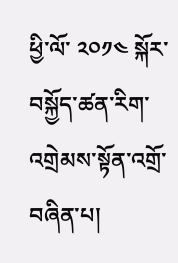ཕྱི་ལོ་ ༢༠༡༤ སྐོར་བསྐྱོད་ཚན་རིག་འགྲེམས་སྟོན་འགྲོ་བཞིན་པ།